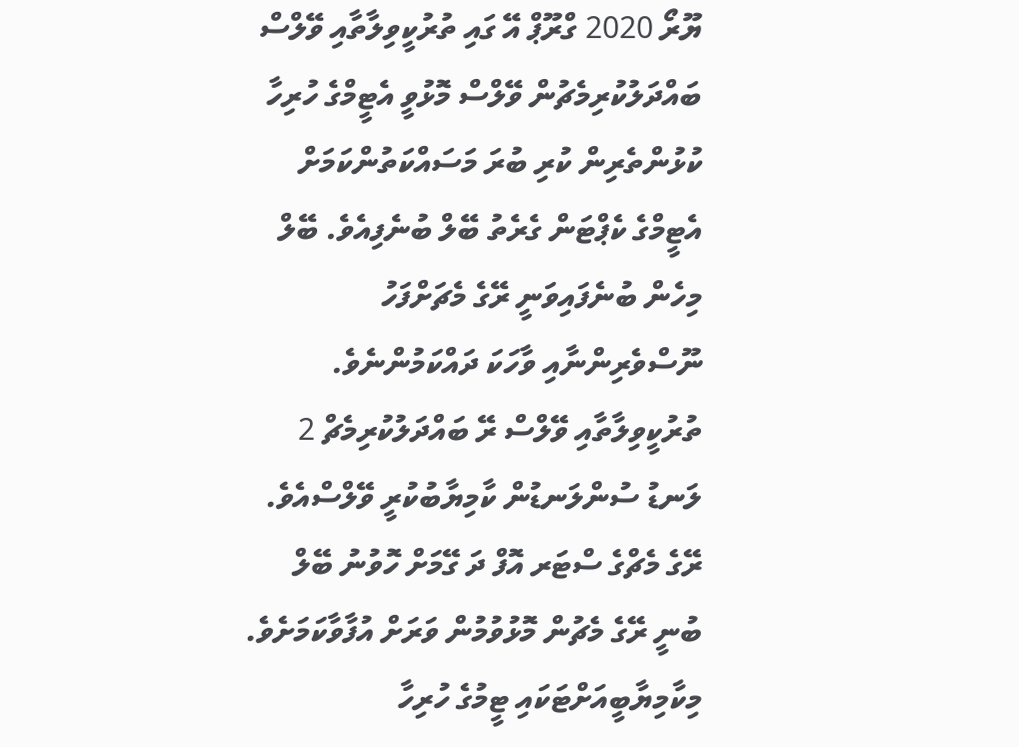ޔޫރޯ 2020 ގްރޫޕް އޭ ގައި ތުރުކީވިލާތާއި ވޭލްސް ބައްދަލުކުރިމެޗުން ވޭލްސް މޮޅުވީ އެޓީމްގެ ހުރިހާ ކުޅުންތެރިން ކުރި ބުރަ މަސައްކަތުންކަމަށް އެޓީމްގެ ކެޕްޓަން ގެރެތު ބޭލް ބުނެފިއެވެ. ބޭލް މިހެން ބުނެފައިވަނީ ރޭގެ މެޗަށްފަހު ނޫސްވެރިންނާއި ވާހަކަ ދައްކަމުންނެވެ.
ތުރުކީވިލާތާއި ވޭލްސް ރޭ ބައްދަލުކުރިމެޗް 2 ލަނޑު ސުންލަނޑުން ކާމިޔާބުކުރީ ވޭލްސްއެވެ. ރޭގެ މެޗްގެ ސްޓަރ އޮފް ދަ ގޭމަށް ހޮވުނު ބޭލް ބުނީ ރޭގެ މެޗުން މޮޅުވުމުން ވަރަށް އުފާވާކަމަށެވެ. މިކާމިޔާބީއަށްޓަކައި ޓީމުގެ ހުރިހާ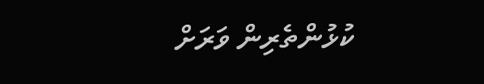ކުޅުންތެރިން ވަރަށް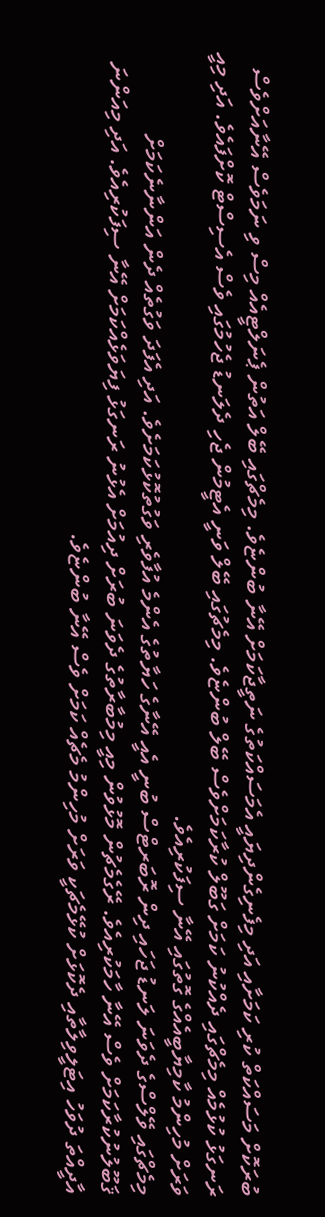ބުރަކޮށް މަސައްކަތް ކުރި ކަމަށާއި އަދި މިފެނިގެންދިޔައީ އެމަސައްކަތުގެ ނަތީޖާކަމަށް އޭނާ ބުންޏެވެ. މިމެޗްގައި ބޭލް އަތުން ޕެނަލްޓީއެއް މިސް ވި ނަމަވެސް އޭނާއަށްވެސް ރަނގަޅު ކުޅުމެއް މިމެޗްގައި ދެއްކުނު ކަމަށް ގަބޫލް ކުރާކަމަށްވެސް ބޭލް ބުންޏެވެ. މިމެޗުގައި ބޭލް ވަނީ އެޓީމުން ޖެހި ދެލަނޑު ޖެހުމުގައި ވެސް އެސިސްޓް ކޮށްފައެވެ. އަދި މިއީ ވަރަށް މުހިންމު ކާމިޔާބީއެއްގެ ގޮތުގައި އޭނާ ސިފަކުރިއެވެ.
މިމެޗްގައި ވޭލްސްގެ ދެވަނަ ލަނޑު ޖަހައި ދިން ރޮބަރޓްސް ބުނީ އެއީ އޭނާގެ ހަޔާތުގެ އެންމެ އުފާވެރި ވަގުތުކޮޅުކަމަށެވެ. އަދި އެފަދަ ވަގުތެއް ދެން އަންނާނެކަމަށް ޤަބޫލުނުކުރާކަމަށް ވެސް އޭނާ ހާމަކުރިއެވެ. ރޭގެމެޗުން މޮޅުވުން މިއީ މިމުބާރާތުގެ ދެވަނަ ބުރަށް ދިއުމަށް އެޅުނު ރަނގަޅު ފިޔަވަޅެއްކަމަށް އޭނާ ސިފަކުރިއެވެ. އަދި މިއަންނަ އާދީއްތަ ދުވަހު އިޓަލީވިލާތާއި ދެކޮޅަށް ކުޅޭމެޗަކީ ވަރަށް މުހިންމު މެޗެއް ކަމަށް ވެސް އޭނާ ބުންޏެވެ.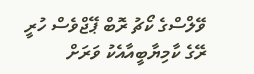ވޭލްސްގެ ކޯޗު ރޮބް ޕޭޖްވެސް ހުރީ ރޭގެ ކާމިޔާބީއާއެކު ވަރަށް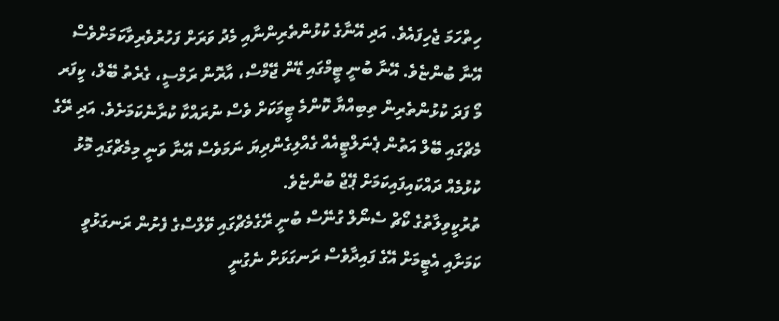ހިތްހަމަ ޖެހިފައެވެ. އަދި އޭނާގެ ކުޅުންތެރިންނާއި މެދު ވަރަށް ފަހުރުވެރިވާކަމަށްވެސް އޭނާ ބުންޏެވެ. އޭނާ ބުނީ ޓީމްގައި ޑޭން ޖޭމްސް، އާރޮން ރަމްސީ، ގެރެތު ބޭލް، ކީފަރ މޯ ފަދަ ކުޅުންތެރިން ތިބިއްޔާ ކޮންމެ ޓީމަކަށް ވެސް ނުރައްކާ ކުރާނެކަމަށެވެ. އަދި ރޭގެ މެޗްގައި ބޭލް އަތުން ޕެނަލްޓީއެއް ގެއްލިގެންދިޔަ ނަމަވެސް އޭނާ ވަނީ މިމެޗްގައި މޮޅު ކުޅުމެއް ދައްކައިފައިކަމަށް ޕޭޖް ބުންޏެވެ.
ތުރުކީވިލާތުގެ ކޯޗް ސެނޯލް ގުނޭސް ބުނީ ރޭގެމެޗްގައި ވޭލްސްގެ ފެށުން ރަނގަޅުވީ ކަމަށާއި އެޓީމަށް އޭގެ ފައިދާވެސް ރަނގަޅަށް ނެގުނީ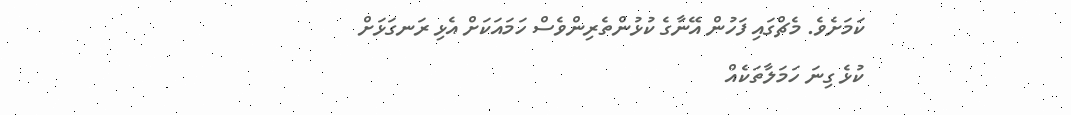ކަމަށެވެ. މެޗްގައި ފަހުން އޭނާގެ ކުޅުންތެރިންވެސް ހަމައަކަށް އެޅި ރަނގަޅަށް ކުޅެ ގިނަ ހަމަލާތަކެއް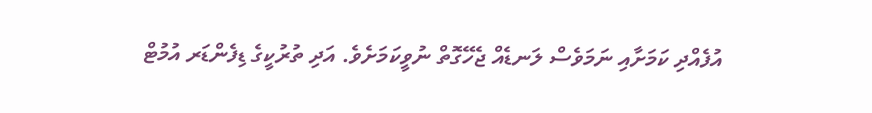އުފެއްދި ކަމަށާއި ނަމަވެސް ލަނޑެއް ޖެހޭގޮތް ނުވީކަމަށެވެ. އަދި ތުރުކީގެ ޑިފެންޑަރ އުމުޓް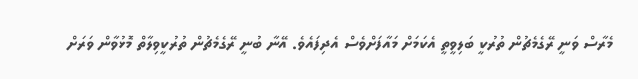މެރާސް ވަނީ ރޭގެމެޗުން ތުރުކީ ބަލިވީތީ އެކަމަށް މައާފަށްވެސް އެދިފައެވެ. އޭނާ ބުނީ ރޭގެމެޗުން ތުރުކީވިލާތް މޮޅުވާން ވަރަށް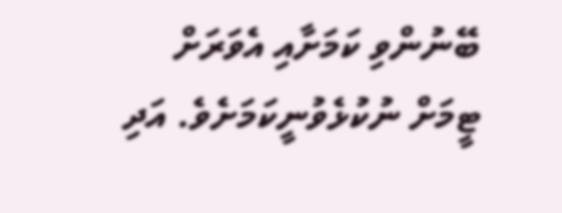ބޭނުންވި ކަމަށާއި އެވަރަށް ޓީމަށް ނުކުޅެވުނީކަމަށެވެ. އަދި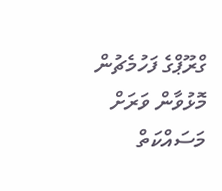ގްރޫޕްގެ ފަހުމެޗުން މޮޅުވާން ވަރަށް މަސައްކަތް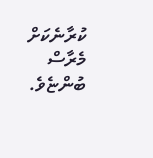ކުރާނެކަށް މެރާސް ބުންޏެވެ.